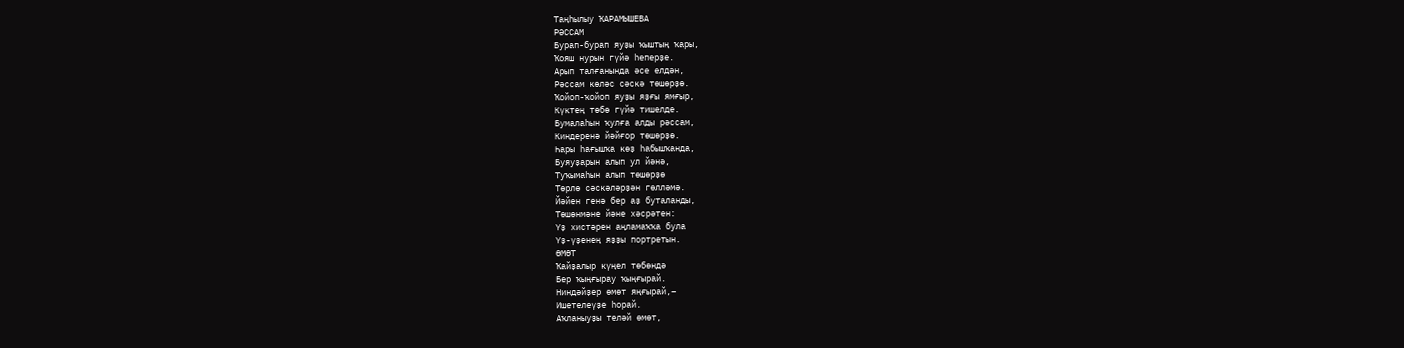Таңһылыу ҠАРАМЫШЕВА
РӘССАМ
Бурап-бурап яуҙы ҡыштың ҡары,
Ҡояш нурын гүйә һеперҙе.
Арып талғанында әсе елдән,
Рәссам көләс сәскә төшөрҙө.
Ҡойоп-ҡойоп яуҙы яҙғы ямғыр,
Күктең төбө гүйә тишелде.
Бумалаһын ҡулға алды рәссам,
Киндеренә йәйғор төшөрҙө.
Һары һағышҡа көҙ һабышҡанда,
Буяуҙарын алып ул йәнә,
Туҡымаһын алып төшөрҙө
Төрлө сәскәләрҙән гөлләмә.
Йәйен генә бер аҙ буталанды,
Төшөнмәне йәне хәсрәтен:
Үҙ хистәрен аңламаҡҡа була
Үҙ-үҙенең яҙҙы портретын.
ӨМӨТ
Ҡайҙалыр күңел төбөндә
Бер ҡыңғырау ҡыңғырай.
Ниндәйҙер өмөт яңғырай,–
Ишетелеүҙе һорай.
Аҡланыуҙы теләй өмөт,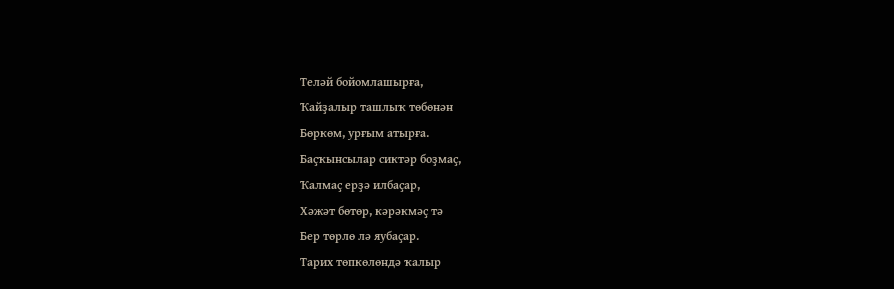Теләй бойомлашырға,
Ҡайҙалыр ташлыҡ төбөнән
Бөркөм, урғым атырға.
Баҫҡынсылар сиктәр боҙмаҫ,
Ҡалмаҫ ерҙә илбаҫар,
Хәжәт бөтөр, кәрәкмәҫ тә
Бер төрлө лә яубаҫар.
Тарих төпкөлөндә ҡалыр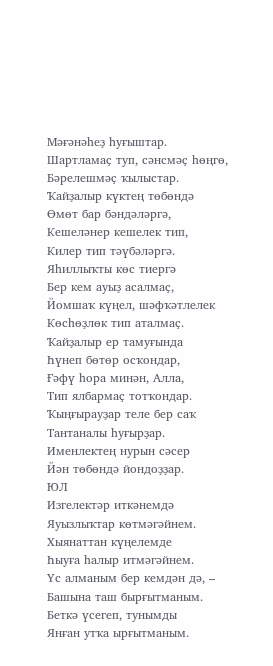Мәғәнәһеҙ һуғыштар.
Шартламаҫ туп, сәнсмәҫ һөңгө,
Бәрелешмәҫ ҡылыстар.
Ҡайҙалыр күктең төбөндә
Өмөт бар бәндәләргә,
Кешеләнер кешелек тип,
Килер тип тәүбәләргә.
Яһиллыҡты көс тиергә
Бер кем ауыҙ асалмаҫ,
Йомшаҡ күңел, шәфҡәтлелек
Көсһөҙлөк тип аталмаҫ.
Ҡайҙалыр ер тамуғында
Һүнеп бөтөр осҡондар,
Ғәфү һора минән, Алла,
Тип ялбармаҫ тотҡондар.
Ҡыңғырауҙар теле бер саҡ
Тантаналы һуғырҙар.
Именлектең нурын сәсер
Йән төбөндә йондоҙҙар.
ЮЛ
Изгелектәр иткәнемдә
Яуызлыҡтар көтмәгәйнем.
Хыянаттан күңелемде
Һыуға һалыр итмәгәйнем.
Үс алманым бер кемдән дә, –
Башына таш бырғытманым.
Беткә үсегеп, тунымды
Янған утҡа ырғытманым.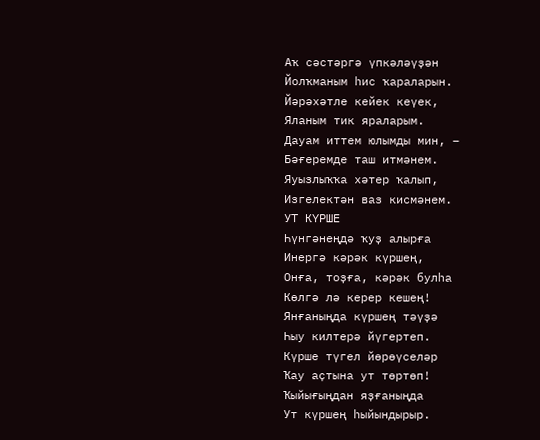Аҡ сәстәргә үпкәләүҙән
Йолҡманым һис ҡараларын.
Йәрәхәтле кейек кеүек,
Яланым тик яраларым.
Дауам иттем юлымды мин, –
Бәғеремде таш итмәнем.
Яуызлыҡҡа хәтер ҡалып,
Изгелектән ваз кисмәнем.
УТ КҮРШЕ
Һүнгәнеңдә ҡуҙ алырға
Инергә кәрәк күршең,
Онға, тоҙға, кәрәк булһа
Көлгә лә керер кешең!
Янғаныңда күршең тәүҙә
Һыу килтерә йүгертеп.
Күрше түгел йөрөүселәр
Ҡау аҫтына ут төртөп!
Ҡыйығыңдан яҙғаныңда
Ут күршең һыйындырыр.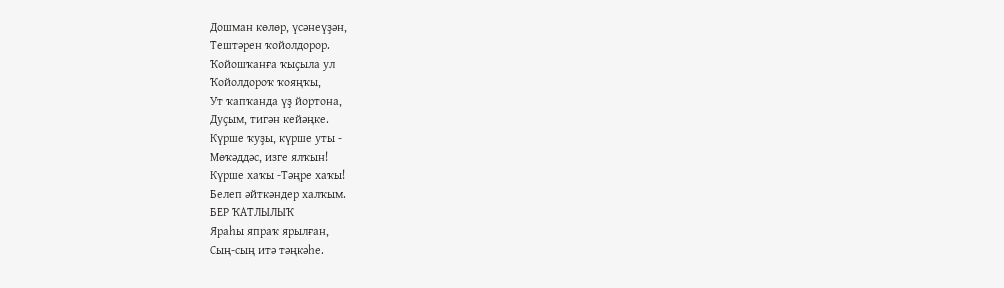Дошман көлөр, үсәнеүҙән,
Тештәрен ҡойолдорор.
Ҡойошҡанға ҡыҫыла ул
Ҡойолдороҡ ҡояңҡы,
Ут ҡапҡанда үҙ йортона,
Дуҫым, тигән кейәңке.
Күрше ҡуҙы, күрше уты -
Мөҡәддәс, изге ялҡын!
Күрше хаҡы -Тәңре хаҡы!
Белеп әйткәндер халҡым.
БЕР ҠАТЛЫЛЫҠ
Яраһы япраҡ ярылған,
Сың-сың итә тәңкәһе.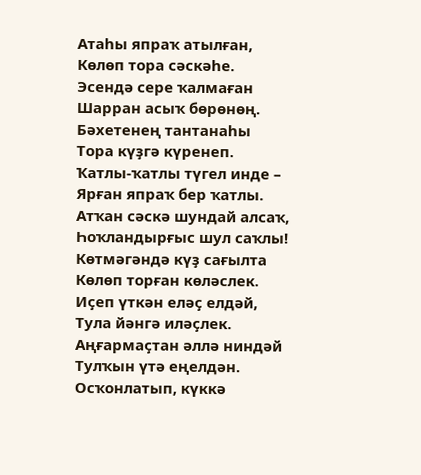Атаһы япраҡ атылған,
Көлөп тора сәскәһе.
Эсендә сере ҡалмаған
Шарран асыҡ бөрөнөң.
Бәхетенең тантанаһы
Тора күҙгә күренеп.
Ҡатлы-ҡатлы түгел инде –
Ярған япраҡ бер ҡатлы.
Атҡан сәскә шундай алсаҡ,
Һоҡландырғыс шул саҡлы!
Көтмәгәндә күҙ сағылта
Көлөп торған көләслек.
Иҫеп үткән еләҫ елдәй,
Тула йәнгә иләҫлек.
Аңғармаҫтан әллә ниндәй
Тулҡын үтә еңелдән.
Осҡонлатып, күккә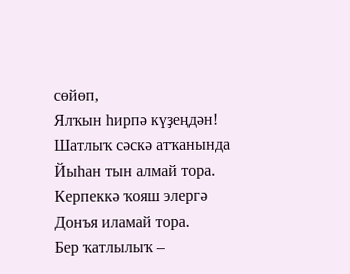сөйөп,
Ялҡын һирпә күҙеңдән!
Шатлыҡ сәскә атҡанында
Йыһан тын алмай тора.
Керпеккә ҡояш элергә
Донъя иламай тора.
Бер ҡатлылыҡ –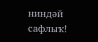ниндәй сафлыҡ!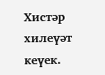Хистәр хилеүәт кеүек.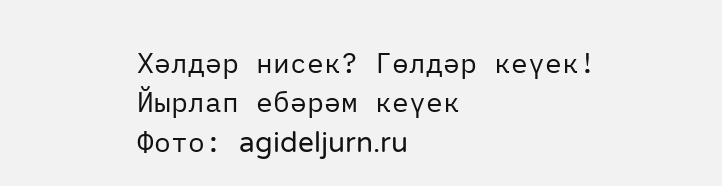Хәлдәр нисек? Гөлдәр кеүек!
Йырлап ебәрәм кеүек
Фото: agideljurn.ru